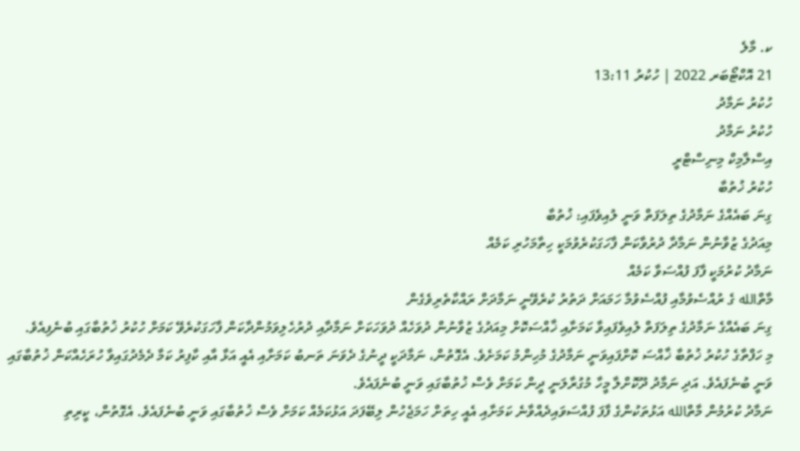ކ. މާލެ
21 އޮކްޓޯބަރ 2022 | ހުކުރު 13:11
ހުކުރު ނަމާދު
ހުކުރު ނަމާދު
އިސްލާމިކް މިނިސްޓްރީ
ހުކުރު ޚުތުބާ
ގިނަ ބައެއްގެ ނަމާދުގެ ތިލަފަތް ވަނީ ލުއިވެފައި: ޚުތުބާ
މިއަދުގެ ޒުވާނުން ނަމާދާ ދުރުވާކަން ފާހަގަކުރެވުމަކީ ހިތާމަހުރި ކަމެއް
ނަމާދު ކުރުމަކީ ފާފަ ފުއްސަވާ ކަމެއް
މާތްالله ގެ ރުއްސެވުމާއި ފުއްސެވުމާ ހަމައަށް ދަތުރު ކުރެވޭނީ ނަމާދަށް ރައްކާތެރިވެގެން
ގިނަ ބައެއްގެ ނަމާދުގެ ތިލަފަތް ލުއިވެފައިވާ ކަމަށާއި ޚާއްސަކޮށް މިއަދުގެ ޒުވާނުން ދުވަހެއް ދުވަހަކަށް ނަމާދާއި ދުރުހެލިވަމުންދާކަން ފާހަގަކުރެވޭ ކަމަށް ހުކުރު ޚުތުބާގައި ބުނެފިއެވެ.
މި ހަފްތާގެ ހުކުރު ޚުތުބާ ޚާއްސަ ކޮށްފައިވަނީ ނަމާދުގެ މުހިންމު ކަމަށެވެ. އެގޮތުން، ނަމާދަކީ ދީނުގެ ދެވަނަ ތަނބު ކަމަށާއި އެއީ އަޅާ އާއި ކާފިރު ކަމާ ދެމެދުގައިވާ ހުރަހެއްކަން ޚުތުބާގައި ވަނީ ބުނެފައެވެ. އަދި ނަމާދު ދޫކޮށްލާ މީހާ މުގުރާލަނީ ދީން ކަމަށް ވެސް ޚުތުބާގައި ވަނީ ބުނެފައެވެ.
ނަމާދު ކުރުމުން މާތްالله އަޅުތަކުންގެ ފާފަ ފުއްސަވައިދެއްވާނެ ކަމަށާއި އެއީ ހިތަށް ހަމަޖެހުން ލިބޭފަދަ އަޅުކަމެއް ކަމަށް ވެސް ޚުތުބާގައި ވަނީ ބުނެފައެވެ. އެގޮތުން، ކީރިތި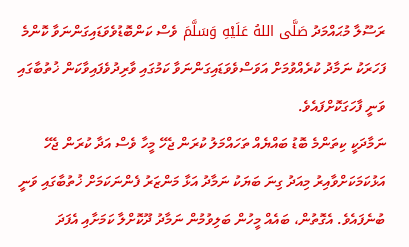ރަސޫލާ މުޙައްމަދު صَلَّى اللهُ عَلَيْهِ وَسَلَّمَ ވެސް ކަންބޮޑުވެވަޑައިގަންނަވާ ކޮންމެ ފަހަރަކު ނަމާދު ކުރެއްވުމަށް އަވަސްވެވަޑައިގަންނަވާ ކަމުގައި ވާރިދުވެފައިވާކަން ޚުތުބާގައި ވަނީ ފާހަގަކޮށްފައެވެ.
ނަމާދަކީ ކިތަންމެ ބޮޑު ބައްޔެއް ތަހައްމަލު ކުރަން ޖެހޭ މީހާ ވެސް އަދާ ކުރަން ޖެހޭ އަޅުކަމަކަށްވާއިރު މިއަދު ގިނަ ބަޔަކު ނަމާދު އަޅާ މަންޒަރު ފެންނަކަމަށް ޚުތުބާގައި ވަނީ ބުނެފައެވެ. އެގޮތުން، ބައެއް މީހުން ބަލިވުމުން ނަމާދު ދޫކޮށްލާ ކަމަށާއި އެފަދަ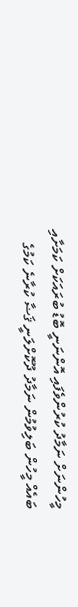މީހުންނަށް ނަމާދު ކުރުންވެފައި އޮންނަނީ ބޮޑު ބުރައަކަށް ކަމަށާއި ބައެއް މީހުން ބަލިވުމުން ނަމާދު ދޫކޮށްލަނީ ޤަޟާ ކުރާނެ ކަމުގެ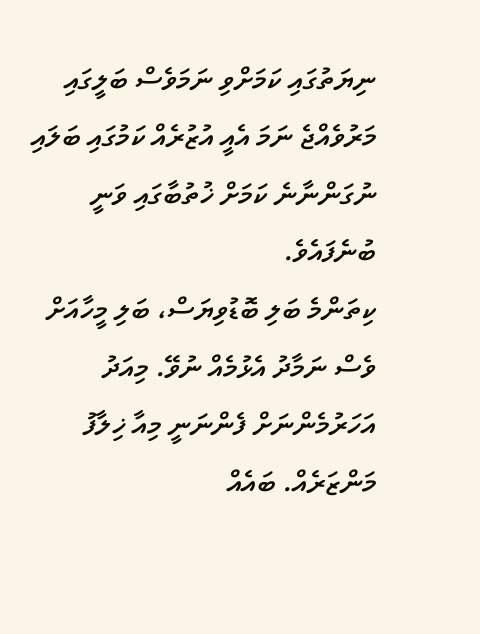ނިޔަތުގައި ކަމަށްވި ނަމަވެސް ބަލީގައި މަރުވެއްޖެ ނަމަ އެއީ އުޒުރެއް ކަމުގައި ބަލައި ނުގަންނާނެ ކަމަށް ޚުތުބާގައި ވަނީ ބުނެފައެވެ.
ކިތަންމެ ބަލި ބޮޑުވިޔަސް، ބަލި މީހާއަށް ވެސް ނަމާދު އެޅުމެއް ނުވޭ. މިއަދު އަހަރުމެންނަށް ފެންނަނީ މިއާ ޚިލާފު މަންޒަރެއް. ބައެއް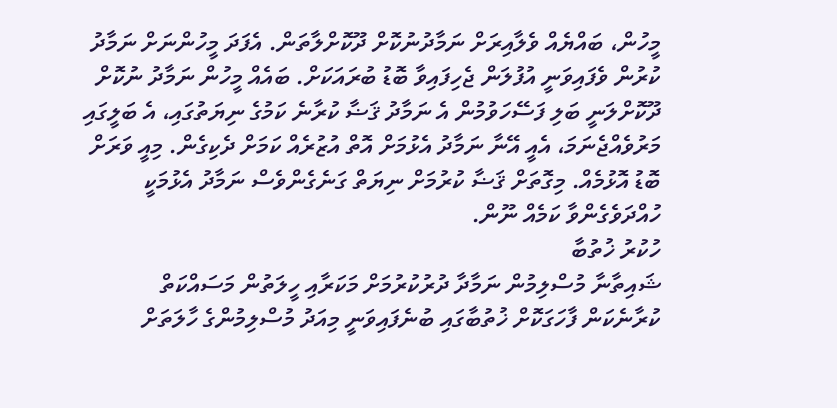މީހުން، ބައްޔެއް ވެލާއިރަށް ނަމާދުނުކޮށް ދޫކޮށްލާތަން. އެފަދަ މީހުންނަށް ނަމާދު ކުރުން ވެފައިވަނީ އުފުލަން ޖެހިފައިވާ ބޮޑު ބުރައަކަށް. ބައެއް މީހުން ނަމާދު ނުކޮށް ދޫކޮށްލަނީ ބަލި ފަސޭހަވުމުން އެ ނަމާދު ޤަޟާ ކުރާނެ ކަމުގެ ނިޔަތުގައި، އެ ބަލީގައި މަރުވެއްޖެނަމަ، އެއީ އޭނާ ނަމާދު އެޅުމަށް އޮތް އުޒުރެއް ކަމަށް ދެކިގެން. މިއީ ވަރަށް ބޮޑު އޮޅުމެއް. މިގޮތަށް ޤަޟާ ކުރުމަށް ނިޔަތް ގަނެގެންވެސް ނަމާދު އެޅުމަކީ ހުއްދަވެގެންވާ ކަމެއް ނޫން.
ހުކުރު ޚުތުބާ
ޝައިތާނާ މުސްލިމުން ނަމާދާ ދުރުކުރުމަށް މަކަރާއި ހީލަތުން މަސައްކަތް ކުރާނެކަން ފާހަގަކޮށް ޚުތުބާގައި ބުނެފައިވަނީ މިއަދު މުސްލިމުންގެ ހާލަތަށް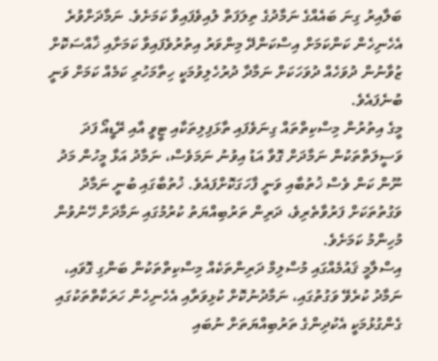ބަލާއިރު ގިނަ ބައެއްގެ ނަމާދުގެ ތިލަފަތް ލުއިވެފައިވާ ކަމަށެވެ. ނަމާދަށްވުރެ އެހެނިހެން ކަންކަމަށް އިސްކަންދޭ މިންވަރު އިތުރުވެފައިވާ ކަމަށާއި ޚާއްސަކޮށް ޒުވާނުން ދުވަހެއް ދުވަހަކަށް ނަމާދާ ދުރުހެލިވުމަކީ ހިތާމަހުރި ކަމެއް ކަމަށް ވަނީ ބުނެފައެވެ.
މީގެ އިތުރުން މިސްކިތްތައް ގިނަވެފައި ތާޅަފިލިތަކާއި ޓީވީ އާއި ރޭޑީއޯ ފަދަ ވަސީލަތްތަކުން ނަމާދަށް ގޮވާ އަޑު އިވުނު ނަމަވެސް، ނަމާދު އަޅާ މީހުން މަދު ނޫން ކަން ވެސް ޚުތުބާއި ވަނީ ފާހަގަކޮށްފައެވެ. ޚުތުބާގައި ބުނީ ނަމާދު ވަގުތުތަކަށް ފަރުވާތެރިވެ، ދަރިން ތަރުބިއްޔަތު ކުރުމުގައި ނަމާދަށް ހޭނުވުން މުހިންމު ކަމަށެވެ.
އިސްލާމީ ޤައުމެއްގައި މުސްލިމް ދަރިންތަކެއް މިސްކިތްތަކުން ބަންގި ގޮވައި، ނަމާދު ކުރެވޭ ވަގުތުގައި، ނަމާދުނުކޮށް ކުޅިވަރާއި އެހެނިހެން ހަރަކާތްތަކުގައި ގެންގުޅުމަކީ އެކުދިންގެ ތަރުބިއްޔަތަށް ނުބައި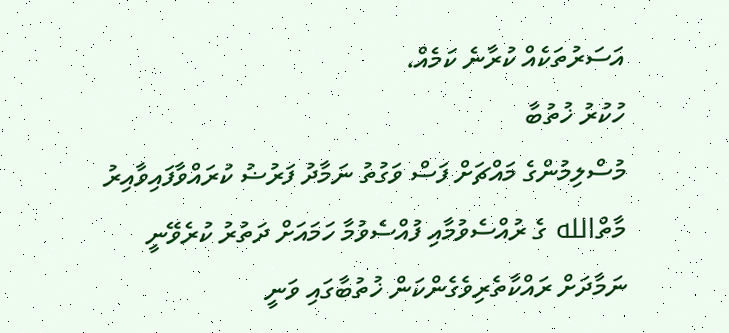އަސަރުތަކެއް ކުރާނެ ކަމެއް،
ހުކުރު ޚުތުބާ
މުސްލިމުންގެ މައްޗަށް ފަސް ވަގުތު ނަމާދު ފަރުޟު ކުރައްވާފައިވާއިރު މާތްالله ގެ ރުއްސެވުމާއި ފުއްސެވުމާ ހަމައަށް ދަތުރު ކުރެވޭނީ ނަމާދަށް ރައްކާތެރިވެގެންކަން ޚުތުބާގައި ވަނީ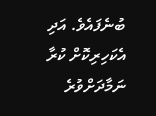ބުނެފައެވެ. އަދި އެކަހިރިކޮށް ކުރާ ނަމާދަށްވުރެ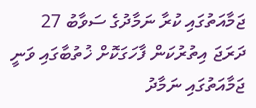ޖަމާއަތުގައި ކުރާ ނަމާދުގެ ސަވާބު 27 ދަރަޖަ އިތުރުކަން ފާހަގަކޮށް ޚުތުބާގައި ވަނީ ޖަމާއަތުގައި ނަމާދު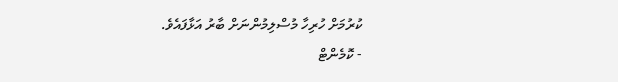ކުރުމަށް ހުރިހާ މުސްލިމުންނަށް ބާރު އަޅާފައެވެ.
- ކޮމެންޓް